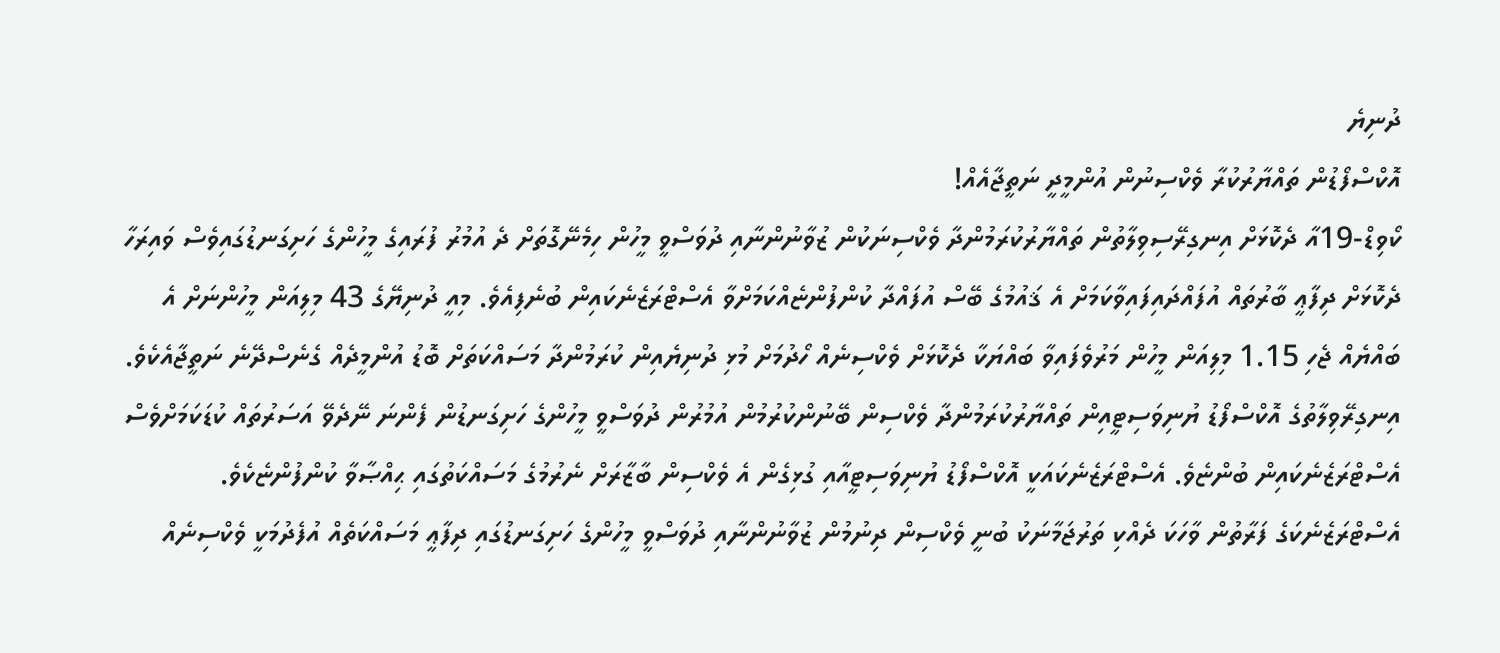ދުނިޔެ
އޮކްސްފޯޑުން ތައްޔާރުކުރާ ވެކްސިނުން އުންމީދީ ނަތީޖާއެއް!
ކޯވިޑް-19އާ ދެކޮޅަށް އިނގިރޭސިވިލާތުން ތައްޔާރުކުރަމުންދާ ވެކްސިނަކުން ޒުވާނުންނާއި ދުވަސްވީ މީހުން ހިމެނޭގޮތަށް ދެ އުމުރު ފުރައިގެ މީހުންގެ ހަށިގަނޑުގައިވެސް ވައިރަހާ ދެކޮޅަށް ދިފާޢީ ބާރުތައް އުފައްދައިފައިވާކަމަށް އެ ޤައުމުގެ ބޭސް އުފައްދާ ކުންފުންޏެއްކަމަށްވާ އެސްޓްރަޒެނެކައިން ބުނެފިއެވެ. މިއީ ދުނިޔޭގެ 43 މިލިއަން މީހުންނަށް އެ ބައްޔެއް ޖެހި 1.15 މިލިއަން މީހުން މަރުވެފައިވާ ބައްޔަކާ ދެކޮޅަށް ވެކްސިނެއް ހޯދުމަށް މުޅި ދުނިޔެއިން ކުރަމުންދާ މަސައްކަތަށް ބޮޑު އުންމީދެއް ގެނެސްދޭނެ ނަތީޖާއެކެވެ.
އިނގިރޭވިލާތުގެ އޮކްސްފޯޑު ޔުނިވަސިޓީއިން ތައްޔާރުކުރަމުންދާ ވެކްސިން ބޭނުންކުރުމުން އުމުރުން ދުވަސްވީ މީހުންގެ ހަށިގަނޑުން ފެންނަ ނޭދެވޭ އަސަރުތައް ކުޑަކަމަށްވެސް އެސްޓްރަޒެނެކައިން ބުންޏެވެ. އެސްޓްރަޒެނެކައަކީ އޮކްސްފޯޑު ޔުނިވަސިޓީއާއި ގުޅިގެން އެ ވެކްސިން ބާޒާރަށް ނެރުމުގެ މަސައްކަތުގައި ޙިއްޞާވާ ކުންފުންޏެކެވެ.
އެސްޓްރަޒެނެކަގެ ފަރާތުން ވާހަކަ ދެއްކި ތަރުޖަމާނަކު ބުނީ ވެކްސިން ދިނުމުން ޒުވާނުންނާއި ދުވަސްވީ މީހުންގެ ހަށިގަނޑުގައި ދިފާޢީ މަސައްކަތެއް އުފެދުމަކީ ވެކްސިނެއް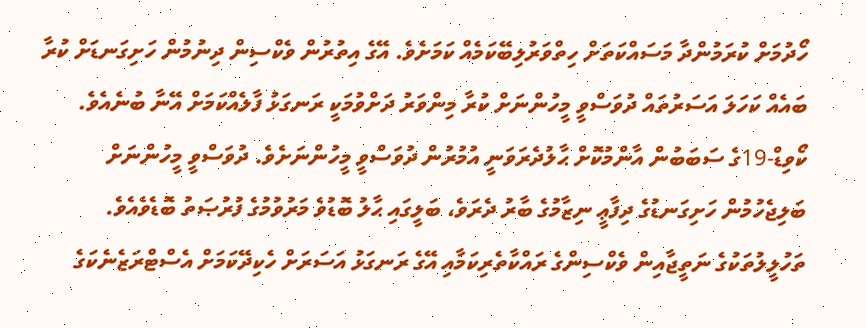ހޯދުމަށް ކުރަމުންދާ މަސައްކަތަށް ހިތްވަރުލިބޭކަމެއް ކަމަށެވެ. އޭގެ އިތުރުން ވެކްސިން ދިނުމުން ހަށިގަނޑަށް ކުރާ ބައެއް ކަހަލަ އަސަރުތައް ދުވަސްވީ މީހުންނަށް ކުރާ މިންވަރު ދަށްވުމަކީ ރަނގަޅު ފާލެއްކަމަށް އޭނާ ބުނެއެވެ.
ކޯވިޑް-19ގެ ސަބަބުން އާންމުކޮށް ޙާލުދެރަވަނީ އުމުރުން ދުވަސްވީ މީހުންނަށެވެ. ދުވަސްވީ މީހުންނަށް ބަލިޖެހުމުން ހަށިގަނޑުގެ ދިފާޢީ ނިޒާމުގެ ބާރު ދެރަވެ، ބަލީގައި ޙާލު ބޮޑުވެ މަރުވުމުގެ ފުރުޞަތު ބޮޑެވެއެވެ.
ތަހުލީލުތަކުގެ ނަތީޖާއިން ވެކްސިންގެ ރައްކާތެރިކަމާއި އޭގެ ރަނގަޅު އަސަރަށް ހެކިދޭކަމަށް އެސްޓްރަޒެނެކަގެ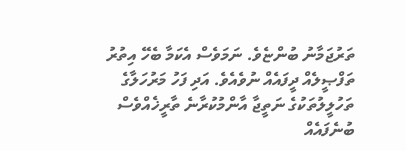ތަރުޖަމާނު ބުންޏެވެ. ނަމަވެސް އެކަމާ ބެހޭ އިތުރު ތަފްޞީލެއް ދީފައެއް ނުވެއެވެ. އަދި ފަހު މަރުހަލާގެ ތަހުލީލުތަކުގެ ނަތީޖާ އާންމުކުރާނެ ތާރީޚެއްވެސް ބުނެފައެއް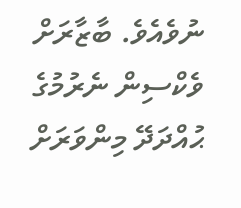ނުވެއެވެ. ބާޒާރަށް ވެކްސިން ނެރުމުގެ ޙުއްދަދޭ މިންވަރަށް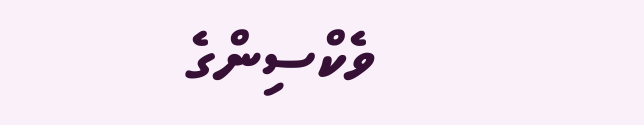ވެކްސިންގެ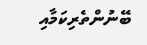ބޭނުންތެރިކަމާއި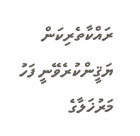ރައްކާތެރިކަން ޔަޤީންކުރެވޭނީ ފަހު މަރުޚަލާގެ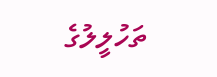ތަހުލީލުގެ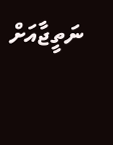ނަތީޖާއަށް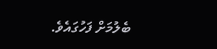ބެލުމަށް ފަހުގައެވެ.